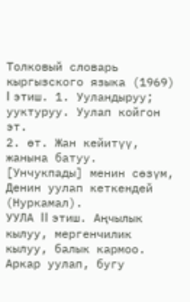Толковый словарь кыргызского языка (1969)
I этиш. 1. Ууландыруу; ууктуруу. Уулап койгон эт.
2. өт. Жан кейитүү, жанына батуу. [Унчукпады] менин сөзүм, Денин уулап кеткендей (Нуркамал).
УУЛА II этиш. Аңчылык кылуу, мергенчилик кылуу, балык кармоо. Аркар уулап, бугу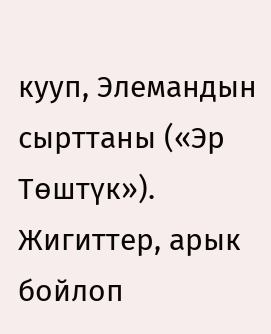кууп, Элемандын сырттаны («Эр Төштүк»). Жигиттер, арык бойлоп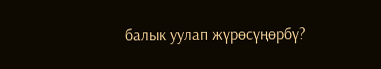балык уулап жүрөсүңөрбү?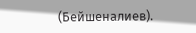(Бейшеналиев).